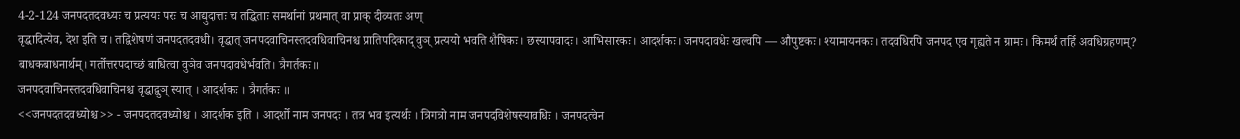4-2-124 जनपदतदवध्यः च प्रत्ययः परः च आद्युदात्तः च तद्धिताः समर्थानां प्रथमात् वा प्राक् दीव्यतः अण्
वृद्धादित्येव, देश इति च। तद्विशेषणं जनपदतदवधी। वृद्धात् जनपदवाचिनस्तदवधिवाचिनश्च प्रातिपदिकाद् वुञ् प्रत्ययो भवति शैषिकः। छस्यापवादः। आभिसारकः। आदर्शकः। जनपदावधेः खल्वपि — औपुष्टकः। श्यामायनकः। तदवधिरपि जनपद एव गृह्यते न ग्रामः। किमर्थं तर्हि अवधिग्रहणम्? बाधकबाधनार्थम्। गर्तोत्तरपदाच्छं बाधित्वा वुञेव जनपदावधेर्भवति। त्रैगर्तकः॥
जनपदवाचिनस्तदवधिवाचिनश्च वृद्धाद्वुञ् स्यात् । आदर्शकः । त्रैगर्तकः ॥
<<जनपदतदवध्योश्च>> - जनपदतदवध्योश्च । आदर्शक इति । आदर्शो नाम जनपदः । तत्र भव इत्यर्थः । त्रिगत्रो नाम जनपदविशेषस्यावधिः । जनपदत्वेन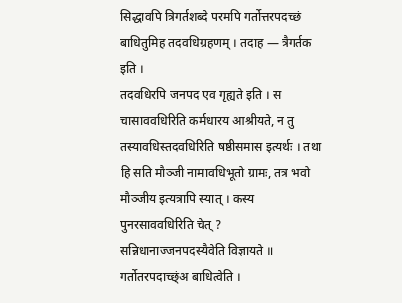सिद्धावपि त्रिगर्तशब्दे परमपि गर्तोत्तरपदच्छं बाधितुमिह तदवधिग्रहणम् । तदाह — त्रैगर्तक इति ।
तदवधिरपि जनपद एव गृह्यते इति । स चासाववधिरिति कर्मधारय आश्रीयते, न तु तस्यावधिस्तदवधिरिति षष्ठीसमास इत्यर्थः । तथा हि सति मौञ्जी नामावधिभूतो ग्रामः, तत्र भवो मौञ्जीय इत्यत्रापि स्यात् । कस्य पुनरसाववधिरिति चेत् ? सन्निधानाज्जनपदस्यैवेति विज्ञायते ॥ गर्तोतरपदाच्छ्ंअ बाधित्वेति ।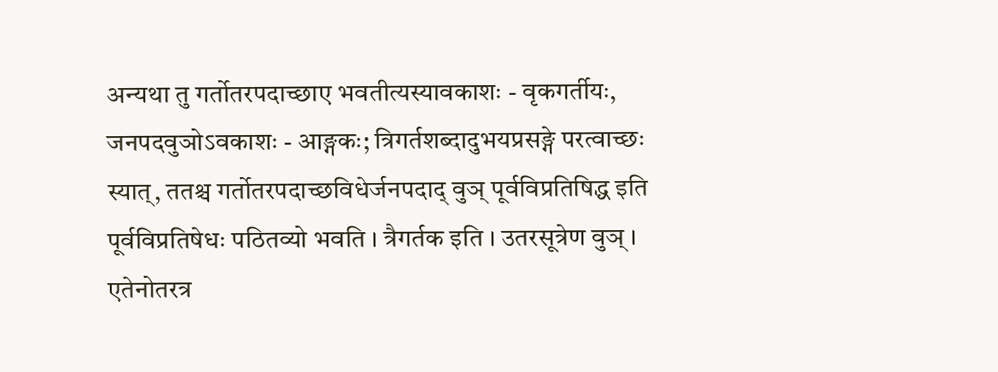अन्यथा तु गर्तोतरपदाच्छाए भवतीत्यस्यावकाशः - वृकगर्तीयः, जनपदवुञोऽवकाशः - आङ्गकः; त्रिगर्तशब्दादुभयप्रसङ्गे परत्वाच्छः स्यात्, ततश्च गर्तोतरपदाच्छविधेर्जनपदाद् वुञ् पूर्वविप्रतिषिद्ध इति पूर्वविप्रतिषेधः पठितव्यो भवति । त्रैगर्तक इति । उतरसूत्रेण वुञ् । एतेनोतरत्र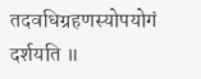तदवधिग्रहणस्योपयोगं दर्शयति ॥